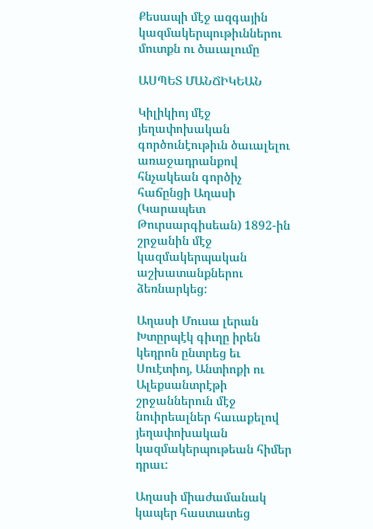Քեսապի մէջ ազգային կազմակերպութիւններու մուտքն ու ծաւալումը

ԱՍՊԵՏ ՄԱՆՃԻԿԵԱՆ

Կիլիկիոյ մէջ յեղափոխական գործունէութիւն ծաւալելու առաջադրանքով հնչակեան գործիչ հաճընցի Աղասի (Կարապետ Թուրսարգիսեան) 1892-ին շրջանին մէջ կազմակերպական աշխատանքներու ձեռնարկեց:

Աղասի Մուսա լերան Խտըրպէկ գիւղը իրեն կեդրոն ընտրեց եւ Սուէտիոյ, Անտիոքի ու Ալեքսանտրէթի շրջաններուն մէջ նուիրեալներ հաւաքելով յեղափոխական կազմակերպութեան հիմեր դրաւ:

Աղասի միաժամանակ կապեր հաստատեց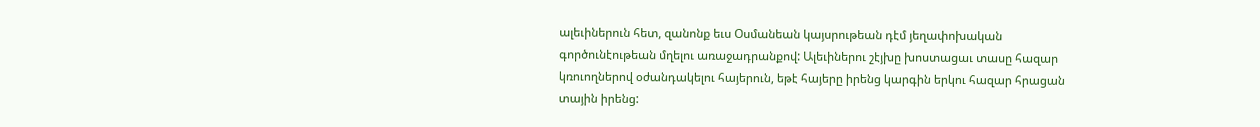ալեւիներուն հետ, զանոնք եւս Օսմանեան կայսրութեան դէմ յեղափոխական գործունէութեան մղելու առաջադրանքով: Ալեւիներու շէյխը խոստացաւ տասը հազար կռուողներով օժանդակելու հայերուն, եթէ հայերը իրենց կարգին երկու հազար հրացան տային իրենց: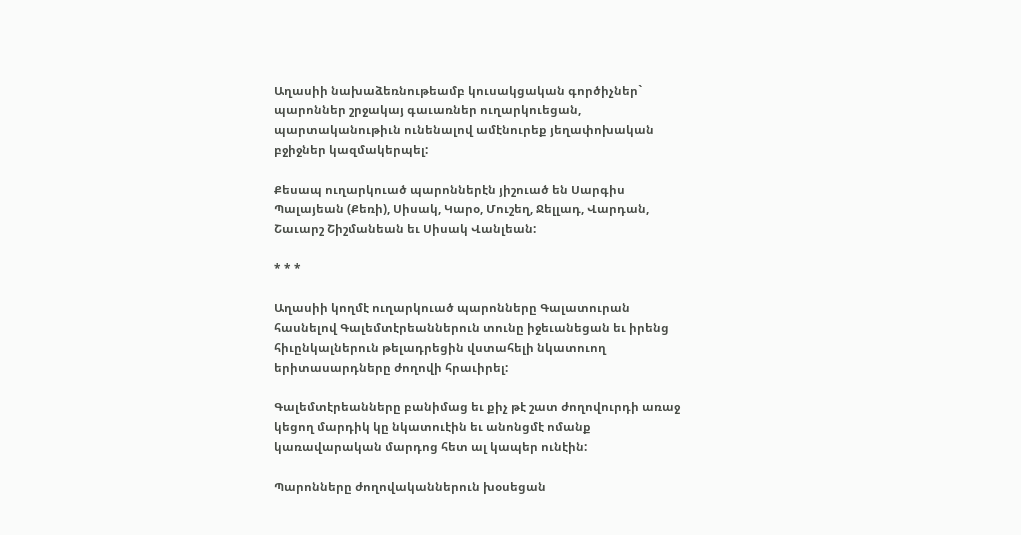Աղասիի նախաձեռնութեամբ կուսակցական գործիչներ` պարոններ շրջակայ գաւառներ ուղարկուեցան, պարտականութիւն ունենալով ամէնուրեք յեղափոխական բջիջներ կազմակերպել:

Քեսապ ուղարկուած պարոններէն յիշուած են Սարգիս Պալայեան (Քեռի), Սիսակ, Կարօ, Մուշեղ, Ջելլադ, Վարդան, Շաւարշ Շիշմանեան եւ Սիսակ Վանլեան:

* * *

Աղասիի կողմէ ուղարկուած պարոնները Գալատուրան հասնելով Գալեմտէրեաններուն տունը իջեւանեցան եւ իրենց հիւընկալներուն թելադրեցին վստահելի նկատուող երիտասարդները ժողովի հրաւիրել:

Գալեմտէրեանները բանիմաց եւ քիչ թէ շատ ժողովուրդի առաջ կեցող մարդիկ կը նկատուէին եւ անոնցմէ ոմանք կառավարական մարդոց հետ ալ կապեր ունէին:

Պարոնները ժողովականներուն խօսեցան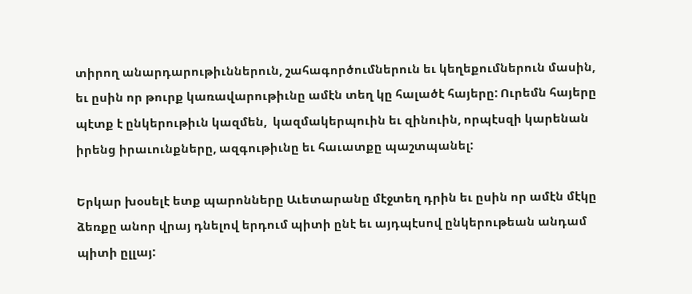տիրող անարդարութիւններուն, շահագործումներուն եւ կեղեքումներուն մասին, եւ ըսին որ թուրք կառավարութիւնը ամէն տեղ կը հալածէ հայերը: Ուրեմն հայերը պէտք է ընկերութիւն կազմեն,  կազմակերպուին եւ զինուին, որպէսզի կարենան իրենց իրաւունքները, ազգութիւնը եւ հաւատքը պաշտպանել:

Երկար խօսելէ ետք պարոնները Աւետարանը մէջտեղ դրին եւ ըսին որ ամէն մէկը ձեռքը անոր վրայ դնելով երդում պիտի ընէ եւ այդպէսով ընկերութեան անդամ պիտի ըլլայ: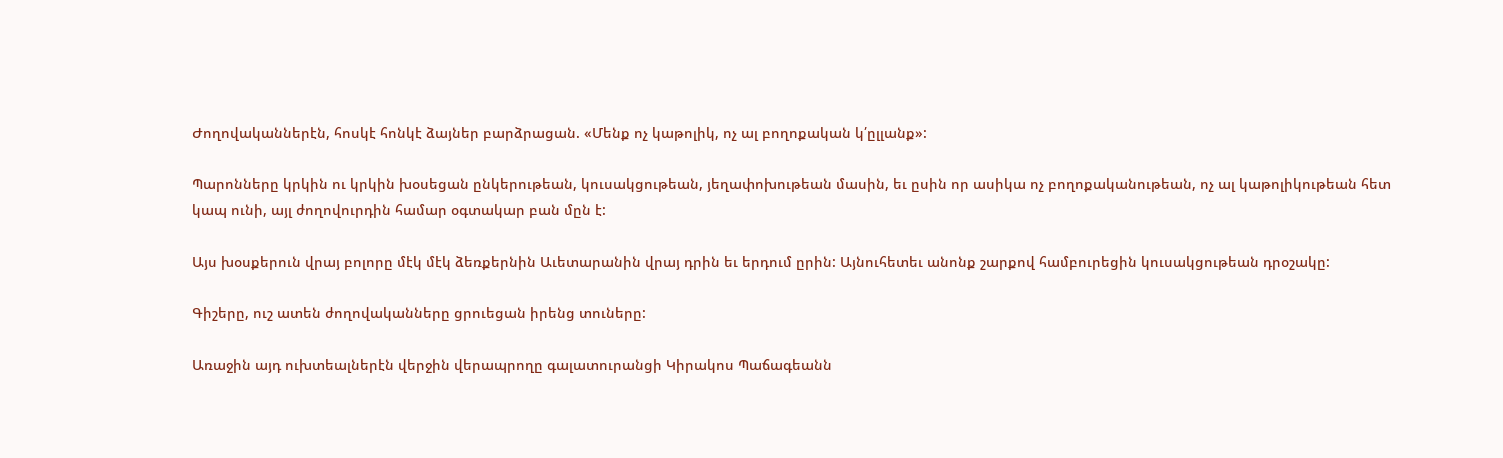Ժողովականներէն, հոսկէ հոնկէ ձայներ բարձրացան. «Մենք ոչ կաթոլիկ, ոչ ալ բողոքական կ՛ըլլանք»:

Պարոնները կրկին ու կրկին խօսեցան ընկերութեան, կուսակցութեան, յեղափոխութեան մասին, եւ ըսին որ ասիկա ոչ բողոքականութեան, ոչ ալ կաթոլիկութեան հետ կապ ունի, այլ ժողովուրդին համար օգտակար բան մըն է:

Այս խօսքերուն վրայ բոլորը մէկ մէկ ձեռքերնին Աւետարանին վրայ դրին եւ երդում ըրին: Այնուհետեւ անոնք շարքով համբուրեցին կուսակցութեան դրօշակը:

Գիշերը, ուշ ատեն ժողովականները ցրուեցան իրենց տուները:

Առաջին այդ ուխտեալներէն վերջին վերապրողը գալատուրանցի Կիրակոս Պաճագեանն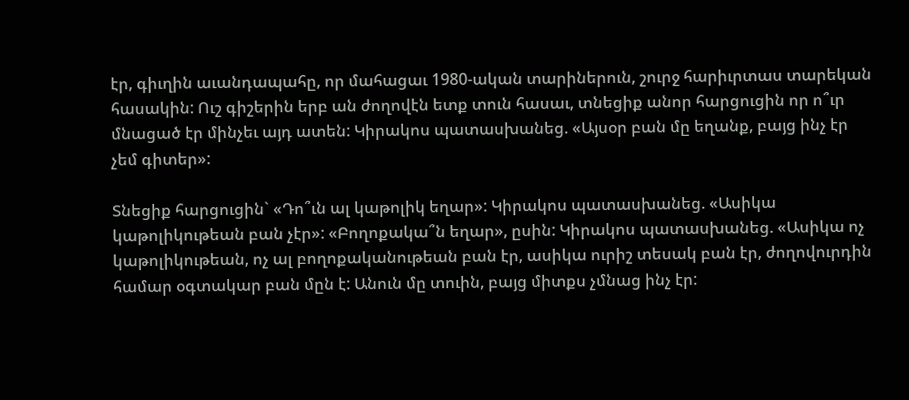էր, գիւղին աւանդապահը, որ մահացաւ 1980-ական տարիներուն, շուրջ հարիւրտաս տարեկան հասակին: Ուշ գիշերին երբ ան ժողովէն ետք տուն հասաւ, տնեցիք անոր հարցուցին որ ո՞ւր մնացած էր մինչեւ այդ ատեն: Կիրակոս պատասխանեց. «Այսօր բան մը եղանք, բայց ինչ էր չեմ գիտեր»:

Տնեցիք հարցուցին` «Դո՞ւն ալ կաթոլիկ եղար»: Կիրակոս պատասխանեց. «Ասիկա կաթոլիկութեան բան չէր»: «Բողոքակա՞ն եղար», ըսին: Կիրակոս պատասխանեց. «Ասիկա ոչ կաթոլիկութեան, ոչ ալ բողոքականութեան բան էր, ասիկա ուրիշ տեսակ բան էր, ժողովուրդին համար օգտակար բան մըն է: Անուն մը տուին, բայց միտքս չմնաց ինչ էր: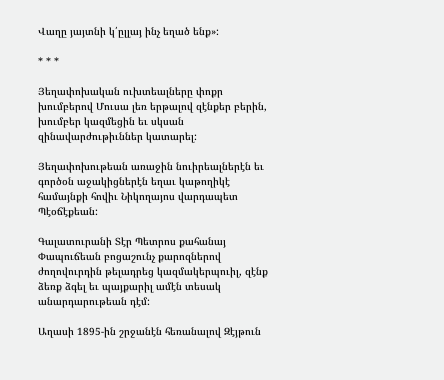Վաղը յայտնի կ՛ըլլայ ինչ եղած ենք»:

* * *

Յեղափոխական ուխտեալները փոքր խումբերով Մուսա լեռ երթալով զէնքեր բերին, խումբեր կազմեցին եւ սկսան զինավարժութիւններ կատարել:

Յեղափոխութեան առաջին նուիրեալներէն եւ գործօն աջակիցներէն եղաւ կաթողիկէ համայնքի հովիւ Նիկողայոս վարդապետ Պէօճէքեան:

Գալատուրանի Տէր Պետրոս քահանայ Փապուճեան բոցաշունչ քարոզներով ժողովուրդին թելադրեց կազմակերպուիլ, զէնք ձեռք ձգել եւ պայքարիլ ամէն տեսակ անարդարութեան դէմ:

Աղասի 1895-ին շրջանէն հեռանալով Զէյթուն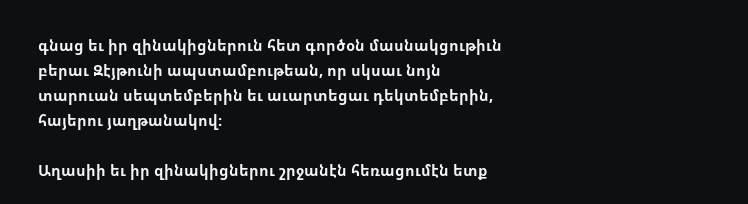գնաց եւ իր զինակիցներուն հետ գործօն մասնակցութիւն բերաւ Զէյթունի ապստամբութեան, որ սկսաւ նոյն տարուան սեպտեմբերին եւ աւարտեցաւ դեկտեմբերին, հայերու յաղթանակով:

Աղասիի եւ իր զինակիցներու շրջանէն հեռացումէն ետք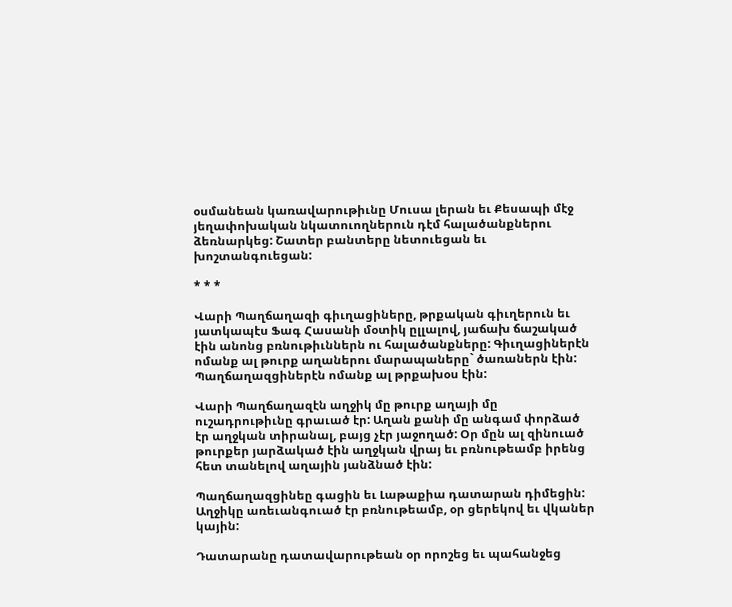օսմանեան կառավարութիւնը Մուսա լերան եւ Քեսապի մէջ յեղափոխական նկատուողներուն դէմ հալածանքներու ձեռնարկեց: Շատեր բանտերը նետուեցան եւ խոշտանգուեցան:

* * *

Վարի Պաղճաղազի գիւղացիները, թրքական գիւղերուն եւ յատկապէս Ֆագ Հասանի մօտիկ ըլլալով, յաճախ ճաշակած էին անոնց բռնութիւններն ու հալածանքները: Գիւղացիներէն ոմանք ալ թուրք աղաներու մարապաները` ծառաներն էին: Պաղճաղազցիներէն ոմանք ալ թրքախօս էին:

Վարի Պաղճաղազէն աղջիկ մը թուրք աղայի մը ուշադրութիւնը գրաւած էր: Աղան քանի մը անգամ փորձած էր աղջկան տիրանալ, բայց չէր յաջողած: Օր մըն ալ զինուած թուրքեր յարձակած էին աղջկան վրայ եւ բռնութեամբ իրենց հետ տանելով աղային յանձնած էին:

Պաղճաղազցինեը գացին եւ Լաթաքիա դատարան դիմեցին: Աղջիկը առեւանգուած էր բռնութեամբ, օր ցերեկով եւ վկաներ կային:

Դատարանը դատավարութեան օր որոշեց եւ պահանջեց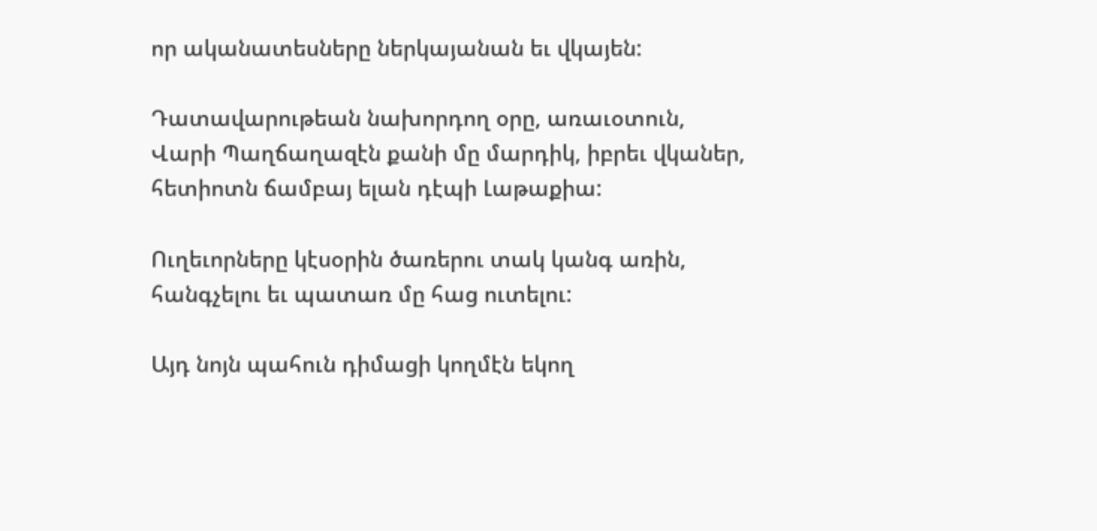որ ականատեսները ներկայանան եւ վկայեն:

Դատավարութեան նախորդող օրը, առաւօտուն, Վարի Պաղճաղազէն քանի մը մարդիկ, իբրեւ վկաներ, հետիոտն ճամբայ ելան դէպի Լաթաքիա:

Ուղեւորները կէսօրին ծառերու տակ կանգ առին, հանգչելու եւ պատառ մը հաց ուտելու:

Այդ նոյն պահուն դիմացի կողմէն եկող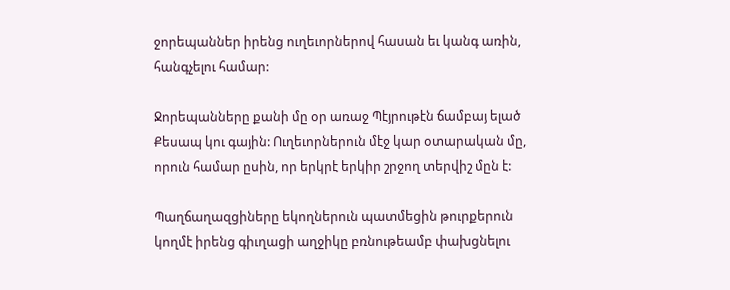ջորեպաններ իրենց ուղեւորներով հասան եւ կանգ առին, հանգչելու համար:

Ջորեպանները քանի մը օր առաջ Պէյրութէն ճամբայ ելած Քեսապ կու գային: Ուղեւորներուն մէջ կար օտարական մը, որուն համար ըսին, որ երկրէ երկիր շրջող տերվիշ մըն է:

Պաղճաղազցիները եկողներուն պատմեցին թուրքերուն կողմէ իրենց գիւղացի աղջիկը բռնութեամբ փախցնելու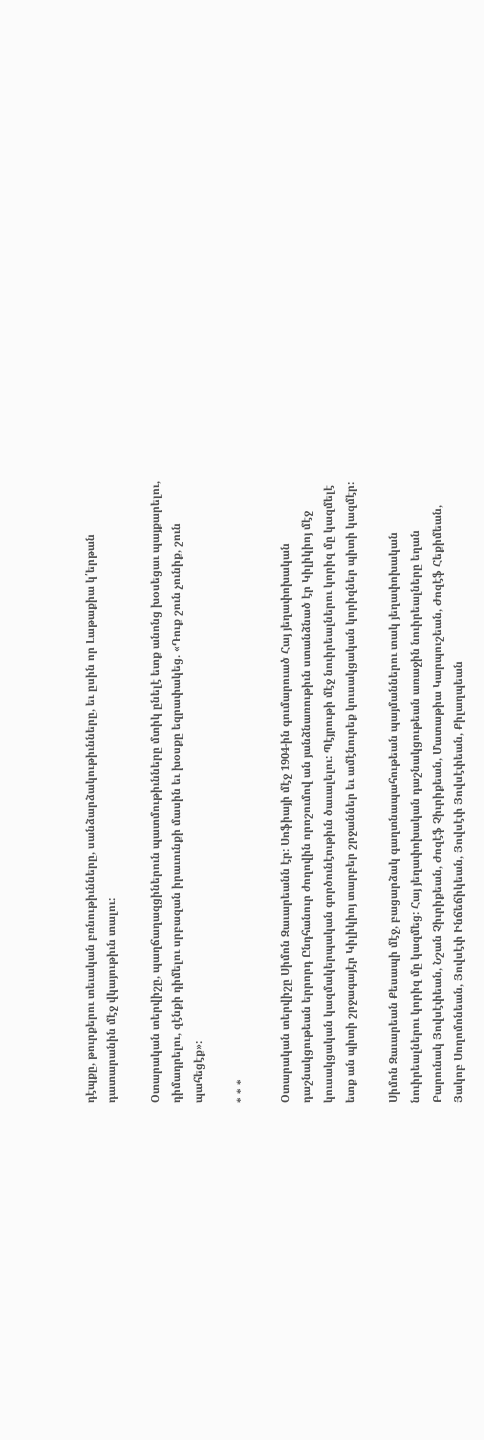դէպքը, թուրքերու տեւական բռնութիւնները, սանձարձակութիւնները, եւ ըսին որ Լաթաքիա կ՛երթան դատարանին մէջ վկայութիւն տալու:

Օտարական տերվիշը, պաղճաղազցիներուն պատմութիւնները մտիկ ընելէ ետք անոնց խօսեցաւ պայքարելու, դիմադրելու, զէնքի դիմելու սրբազան իրաւունքի մասին եւ խօսքը եզրափակեց. «Դուք շուն չունիք, շուն պահեցէք»:

* * *

Օտարական տերվիշը Սիմոն Զաւարեանն էր: Սոֆիայի մէջ 1904-ին գումարուած Հայ յեղափոխական դաշնակցութեան երրորդ Ընդհանուր ժողովին որոշումով ան յանձնառութիւն ստանձնած էր Կիլիկիոյ մէջ կուսակցական կազմակերպական գործունէութիւն ծաւալելու: Պէյրութի մէջ նուիրեալներու կորիզ մը կազմելէ ետք ան պիտի շրջագայէր Կիլիկիոյ տարբեր շրջաններ եւ ամէնուրեք կուսակցական կորիզներ պիտի կազմէր:

Սիմոն Զաւարեան Քեսապի մէջ, բացարձակ գաղտնապահութեան պայմաններու տակ յեղափոխական նուիրեալներու կորիզ մը կազմեց: Հայ յեղափոխական դաշնակցութեան առաջին նուիրեալները եղան Բարունակ Յովսէփեան, Նշան Չիւրիքեան, Ժոզէֆ Չիւրիքեան, Մատաթիա Կարպուշեան, Ժոզէֆ Հեքիմեան, Յակոբ Սողոմոնեան, Յովսէփ Ինճեճիկեան, Յովսէփ Յովսէփեան, Քիլաղպեան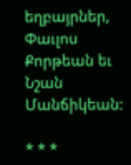եղբայրներ, Փաւլոս Քորթեան եւ Նշան Մանճիկեան:

* * *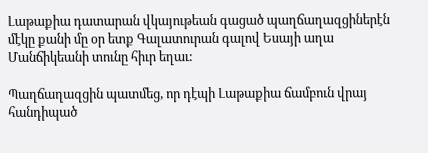Լաթաքիա դատարան վկայութեան գացած պաղճաղազցիներէն մէկը քանի մը օր ետք Գալատուրան գալով Եսայի աղա Մանճիկեանի տունը հիւր եղաւ:

Պաղճաղազցին պատմեց, որ դէպի Լաթաքիա ճամբուն վրայ հանդիպած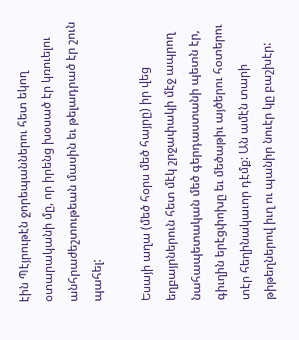էին Պէյրութէն ջորեպաններու հետ եկող օտարականի մը, որ իրենց խօսած էր կռուելու անհրաժեշտութեան մասին եւ թելադրած էր շուն պահել:

Եսայի աղա (մեծ հօրս մեծ հայրը) իր վեց եղբայրներուն հետ մէկ շրջափակի մէջ ապրող նահապետական մեծ գերդաստանի պետն էր, գիւղին երէցփոխը եւ մեծաթիւ այծերու հօտերու տէր հեղինակաւոր դէմք: Ան ամէն տարի թիթեղներով իւղ ու պանիր նուէր կը բաշխէր: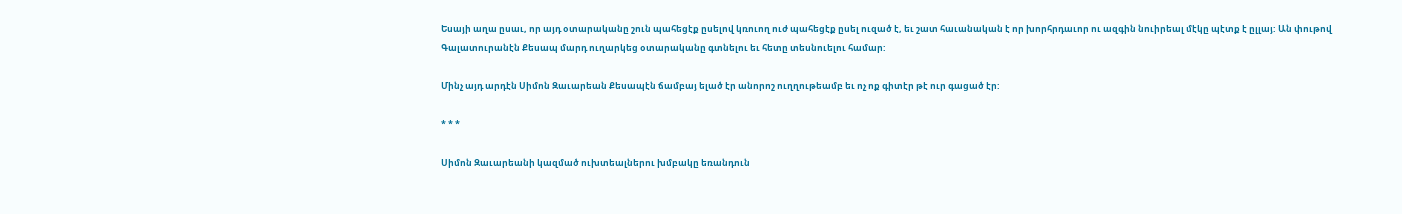Եսայի աղա ըսաւ, որ այդ օտարականը շուն պահեցէք ըսելով կռուող ուժ պահեցէք ըսել ուզած է, եւ շատ հաւանական է որ խորհրդաւոր ու ազգին նուիրեալ մէկը պէտք է ըլլայ: Ան փութով Գալատուրանէն Քեսապ մարդ ուղարկեց օտարականը գտնելու եւ հետը տեսնուելու համար:

Մինչ այդ արդէն Սիմոն Զաւարեան Քեսապէն ճամբայ ելած էր անորոշ ուղղութեամբ եւ ոչ ոք գիտէր թէ ուր գացած էր:

* * *

Սիմոն Զաւարեանի կազմած ուխտեալներու խմբակը եռանդուն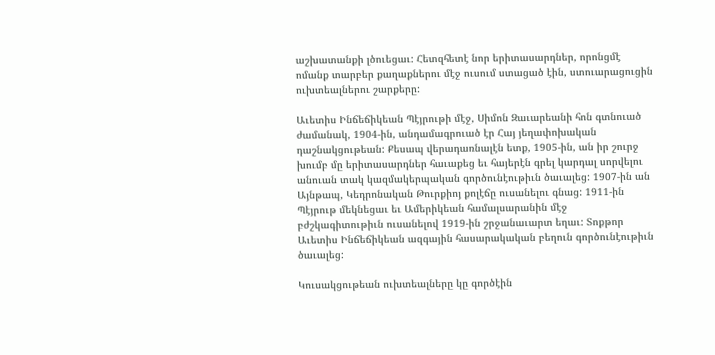աշխատանքի լծուեցաւ: Հետզհետէ նոր երիտասարդներ, որոնցմէ ոմանք տարբեր քաղաքներու մէջ ուսում ստացած էին, ստուարացուցին ուխտեալներու շարքերը:

Աւետիս Ինճեճիկեան Պէյրութի մէջ, Սիմոն Զաւարեանի հոն գտնուած ժամանակ, 1904-ին, անդամագրուած էր Հայ յեղափոխական դաշնակցութեան: Քեսապ վերադառնալէն ետք, 1905-ին, ան իր շուրջ խումբ մը երիտասարդներ հաւաքեց եւ հայերէն գրել կարդալ սորվելու անուան տակ կազմակերպական գործունէութիւն ծաւալեց: 1907-ին ան Այնթապ, Կեդրոնական Թուրքիոյ քոլէճը ուսանելու գնաց: 1911-ին Պէյրութ մեկնեցաւ եւ Ամերիկեան համալսարանին մէջ բժշկագիտութիւն ուսանելով 1919-ին շրջանաւարտ եղաւ: Տոքթոր Աւետիս Ինճեճիկեան ազգային հասարակական բեղուն գործունէութիւն ծաւալեց:

Կուսակցութեան ուխտեալները կը գործէին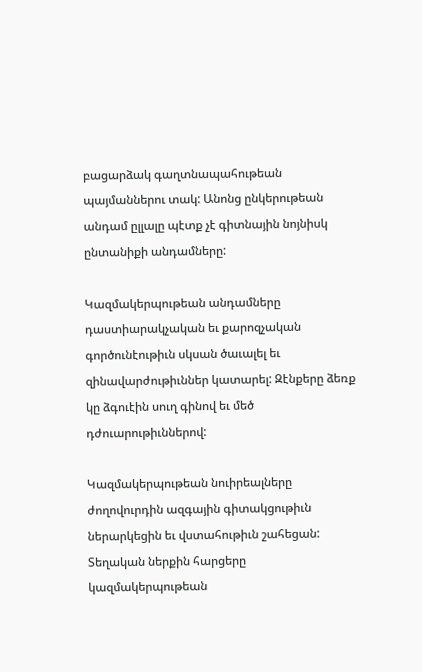բացարձակ գաղտնապահութեան պայմաններու տակ: Անոնց ընկերութեան անդամ ըլլալը պէտք չէ գիտնային նոյնիսկ ընտանիքի անդամները:

Կազմակերպութեան անդամները դաստիարակչական եւ քարոզչական գործունէութիւն սկսան ծաւալել եւ զինավարժութիւններ կատարել: Զէնքերը ձեռք կը ձգուէին սուղ գինով եւ մեծ դժուարութիւններով:

Կազմակերպութեան նուիրեալները ժողովուրդին ազգային գիտակցութիւն ներարկեցին եւ վստահութիւն շահեցան: Տեղական ներքին հարցերը կազմակերպութեան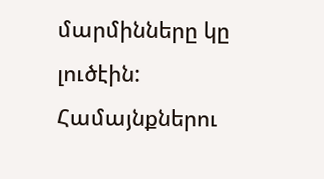մարմինները կը լուծէին: Համայնքներու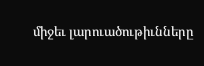միջեւ լարուածութիւնները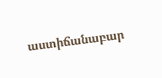աստիճանաբար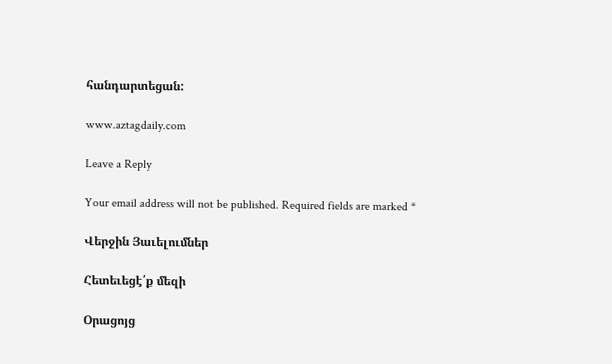հանդարտեցան:

www.aztagdaily.com

Leave a Reply

Your email address will not be published. Required fields are marked *

Վերջին Յաւելումներ

Հետեւեցէ՛ք մեզի

Օրացոյց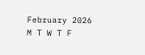February 2026
M T W T F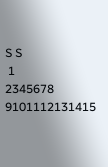S S
 1
2345678
9101112131415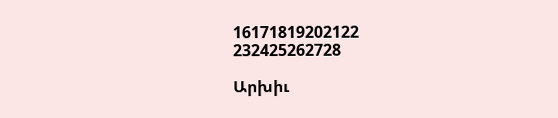16171819202122
232425262728

Արխիւ